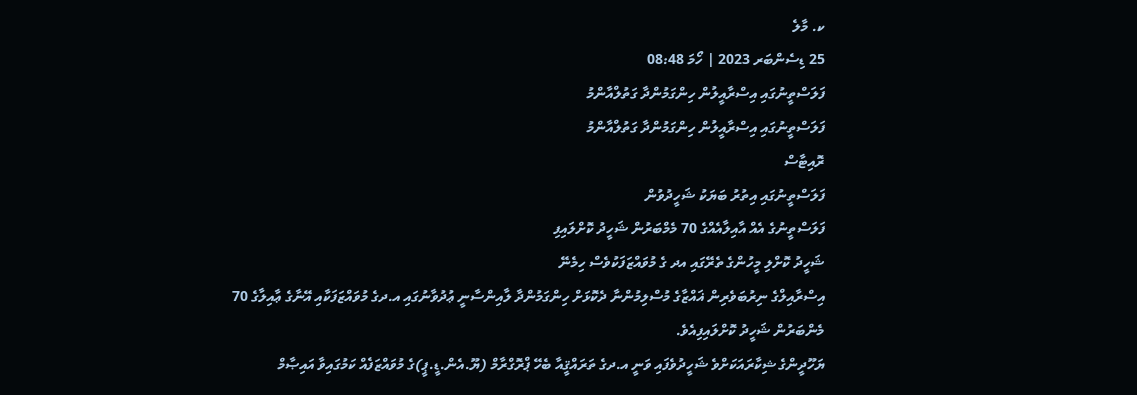ކ. މާލެ
25 ޑިސެންބަރ 2023 | ހޯމަ 08:48
ފަލަސްތީނުގައި އިސްރާއީލުން ހިންގަމުންދާ ގަތުލްއާންމު
ފަލަސްތީނުގައި އިސްރާއީލުން ހިންގަމުންދާ ގަތުލްއާންމު
ރޮއިޓާސް
ފަލަސްތީނުގައި އިތުރު ބަޔަކު ޝަހީދުވުން
ފަލަސްތީނުގެ އެއް އާއިލާއެއްގެ 70 މެމްބަރުން ޝަހީދު ކޮށްލައިފި
ޝަހީދު ކޮށްލި މީހުންގެ ތެރޭގައި އދ ގެ މުވައްޒަފަކުވެސް ހިމެނޭ
އިސްރާއިލްގެ ނިރުބަވެރިން ޣައްޒާގެ މުސްލިމުންނާ ދެކޮޅަށް ހިންގަމުންދާ ލާއިންސާނީ ޢުދުވާނުގައި އ.ދގެ މުވައްޒަފަކާއި އޭނާގެ ޢާއިލާގެ 70 މެންބަރުން ޝަހީދު ކޮށްލައިފިއެވެ.
ޔަހޫދީންގެ ޝިކާރައަކަށްވެ ޝަހީދުވެފައި ވަނީ އ.ދގެ ތަރައްޤީއާ ބެހޭ ޕްރޮގްރާމް (ޔޫ.އެން.ޑީ.ޕީ)ގެ މުވައްޒަފެއް ކަމުގައިވާ އައިޞާމް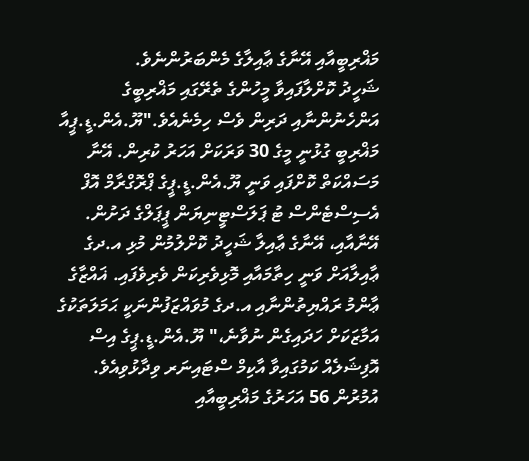މަޣްރިބީއާއި އޭނާގެ ޢާއިލާގެ މެންބަރުންނެވެ.
ޝަހީދު ކޮށްލާފައިވާ މީހުންގެ ތެރޭގައި މަޣްރިބީގެ އަންހެނުންނާއި ދަރިން ވެސް ހިމެނެއެވެ."ޔޫ.އެން.ޑީ.ޕީއާ މަޣްރިބީ ގުޅުނީ މީގެ 30 ވަރަކަށް އަހަރު ކުރިން. އޭނާ މަސައްކަތް ކޮށްފައި ވަނީ ޔޫ.އެން.ޑީ.ޕީގެ ޕްރޮގްރާމް އޮފް އެސިސްޓެންސް ޓު ޕަލަސްޓީނިޔަން ޕީޕަލްގެ ދަށުން. އޭނާއާއި، އޭނާގެ ޢާއިލާ ޝަހީދު ކޮށްލުމުން މުޅި އ.ދގެ ޢާއިލާއަށް ވަނީ ހިތާމައާއި މޮޅިވެރިކަން ވެރިވެފައި. ޣައްޒާގެ ޢާންމު ރައްޔިތުންނާއި އ.ދގެ މުވައްޒަފުންނަކީ ޙަމަލަތަކުގެ އަމާޒަކަށް ހަދައިގެން ނުވާނެ،" ޔޫ.އެން.ޑީ.ޕީގެ އިސް އޮފިޝަލެއް ކަމުގައިވާ އާކިމް ސްޓައިނަރ ވިދާޅުވިއެވެ.
އުމުރުން 56 އަހަރުގެ މަޣްރިބީއާއި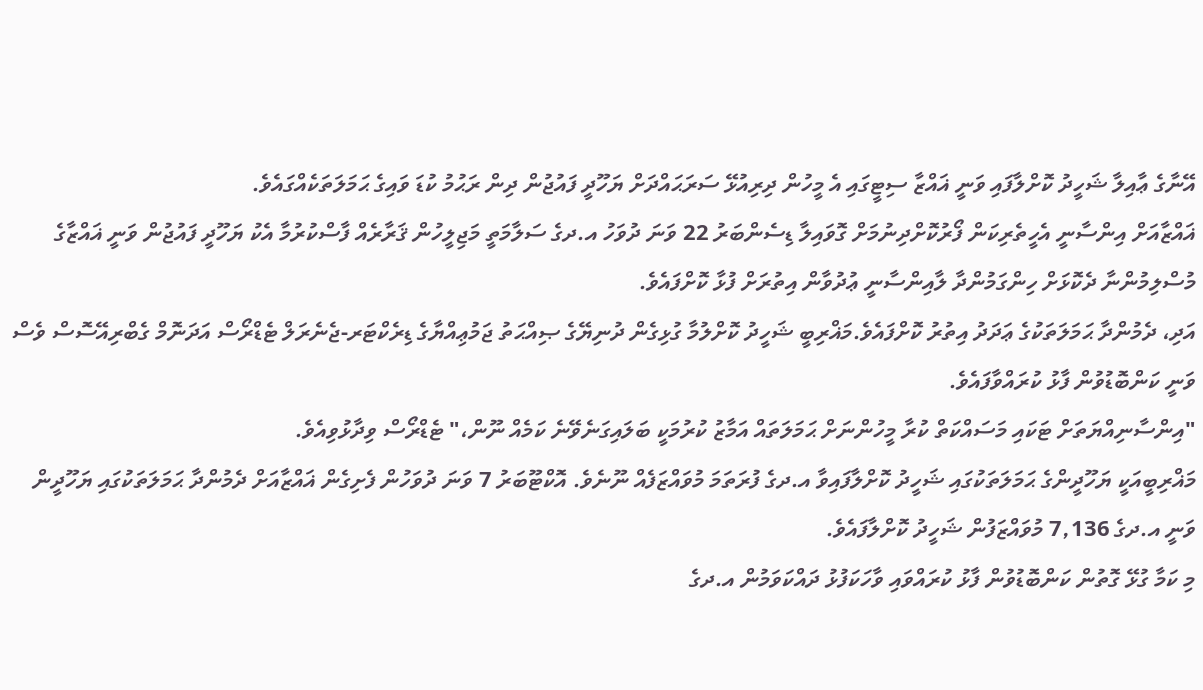އޭނާގެ ޢާއިލާ ޝަހީދު ކޮށްލާފައި ވަނީ ޣައްޒާ ސިޓީގައި އެ މީހުން ދިރިއުޅޭ ސަރަޙައްދަށް ޔަހޫދީ ފައުޖުން ދިން ރަޙުމު ކުޑަ ވައިގެ ޙަމަލަތަކެއްގައެވެ.
ޣައްޒާއަށް އިންސާނީ އެހީތެރިކަން ފޯރުކޮށްދިނުމަށް ގޮވައިލާ ޑިސެންބަރު 22 ވަނަ ދުވަހު އ.ދގެ ސަލާމަތީ މަޖިލީހުން ޤަރާރެއް ފާސްކުރުމާ އެކު ޔަހޫދީ ފައުޖުން ވަނީ ޣައްޒާގެ މުސްލިމުންނާ ދެކޮޅަށް ހިންގަމުންދާ ލާއިންސާނީ ޢުދުވާން އިތުރަށް ފުޅާ ކޮށްފައެވެ.
އަދި، ދެމުންދާ ޙަމަލަތަކުގެ ޢަދަދު އިތުރު ކޮށްފައެވެ.މަޣްރިބީ ޝަހީދު ކޮށްލުމާ ގުޅިގެން ދުނިޔޭގެ ޞިއްޙަތު ޖަމުޢިއްޔާގެ ޑިރެކްޓަރ-ޖެނެރަލް ޓެޑްރޯސް އަދަނޮމް ގެބްރިއޭސޮސް ވެސް ވަނީ ކަންބޮޑުވުން ފާޅު ކުރައްވާފައެވެ.
"އިންސާނިއްޔަތަށް ޓަކައި މަސައްކަތް ކުރާ މީހުންނަށް ޙަމަލަތައް އަމާޒު ކުރުމަކީ ބަލައިގަނެވޭނެ ކަމެއް ނޫން،" ޓެޑްރޯސް ވިދާޅުވިއެވެ.
މަޣްރިބީއަކީ ޔަހޫދީންގެ ޙަމަލަތަކުގައި ޝަހީދު ކޮށްލާފައިވާ އ.ދގެ ފުރަތަމަ މުވައްޒަފެއް ނޫނެވެ. އޮކްޓޫބަރު 7 ވަނަ ދުވަހުން ފެށިގެން ޣައްޒާއަށް ދެމުންދާ ޙަމަލަތަކުގައި ޔަހޫދީން ވަނީ އ.ދގެ 7,136 މުވައްޒަފުން ޝަހީދު ކޮށްލާފައެވެ.
މި ކަމާ ގުޅޭ ގޮތުން ކަންބޮޑުވުން ފާޅު ކުރައްވައި ވާހަކަފުޅު ދައްކަވަމުން އ.ދގެ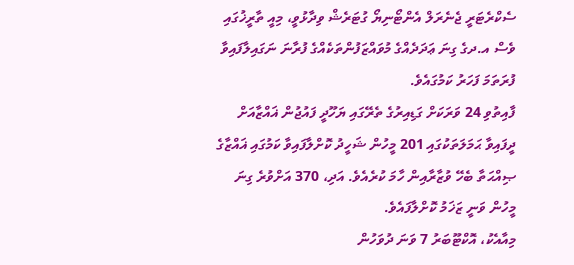ސެކްރެޓަރީ ޖެނެރަލް އެންޓޯނިޔޯ ގުޓަރެޝް ވިދާޅުވީ، މިއީ ތާރީޚުގައި ވެސް އ.ދގެ ގިނަ ޢަދަދެއްގެ މުވައްޒަފުންތަކެއްގެ ފުރާނަ ނަގައިލާފައިވާ ފުރަތަމަ ފަހަރު ކަމުގައެވެ.
ފާއިތުވި 24 ވަރަކަށް ގަޑިއިރުގެ ތެރޭގައި ޔަހޫދީ ފައުޖުން ޣައްޒާއަށް ދީފައިވާ ޙަމަލަތަކުގައި 201 މީހުން ޝަހީދު ކޮށްލާފައިވާ ކަމުގައި ޣައްޒާގެ ޞިއްޙަތާ ބެހޭ ވުޒާރާއިން ހާމަ ކުރެއެވެ. އަދި، 370 އަށްވުރެ ގިނަ މީހުން ވަނީ ޒަޚަމު ކޮށްލާފައެވެ.
މިއާއެކު، އޮކްޓޫބަރު 7 ވަނަ ދުވަހުން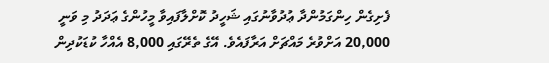ފެށިގެން ހިންގަމުންދާ ޢުދުވާނުގައި ޝަހީދު ކޮށްލާފައިވާ މީހުންގެ ޢަދަދު މި ވަނީ 20,000 އަށްވުރެ މައްޗަށް އަރާފައެވެ. އޭގެ ތެރޭގައި 8,000 އެއްހާ ކުޑަކުދިން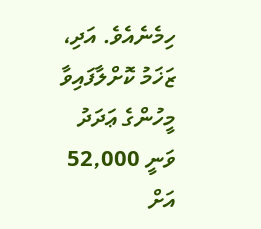ހިމެނެއެވެ. އަދި، ޒަޚަމު ކޮށްލާފައިވާ މީހުންގެ ޢަދަދު ވަނީ 52,000 އަށް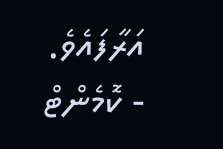އަރާފައެވެ.
- ކޮމެންޓް